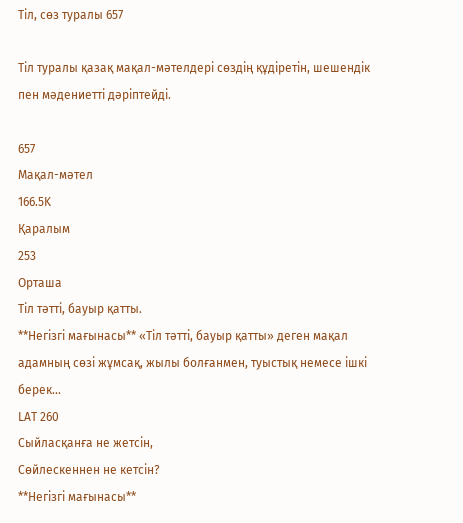Тіл, сөз туралы 657

Тіл туралы қазақ мақал-мәтелдері сөздің құдіретін, шешендік пен мәдениетті дәріптейді.

657
Мақал-мәтел
166.5K
Қаралым
253
Орташа
Тіл тәтті, бауыр қатты.
**Негізгі мағынасы** «Тіл тәтті, бауыр қатты» деген мақал адамның сөзі жұмсақ, жылы болғанмен, туыстық немесе ішкі берек...
LAT 260
Сыйласқанға не жетсін,
Сөйлескеннен не кетсін?
**Негізгі мағынасы**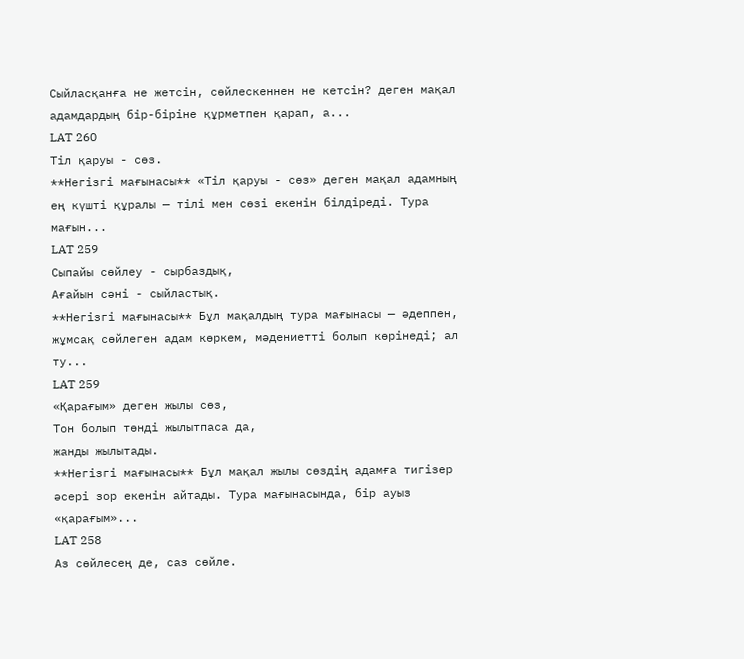Сыйласқанға не жетсін, сөйлескеннен не кетсін? деген мақал адамдардың бір-біріне құрметпен қарап, а...
LAT 260
Тіл қаруы - сөз.
**Негізгі мағынасы** «Тіл қаруы - сөз» деген мақал адамның ең күшті құралы — тілі мен сөзі екенін білдіреді. Тура мағын...
LAT 259
Сыпайы сөйлеу - сырбаздық,
Ағайын сәні - сыйластық.
**Негізгі мағынасы** Бұл мақалдың тура мағынасы — әдеппен, жұмсақ сөйлеген адам көркем, мәдениетті болып көрінеді; ал ту...
LAT 259
«Қарағым» деген жылы сөз,
Тон болып төнді жылытпаса да,
жанды жылытады.
**Негізгі мағынасы** Бұл мақал жылы сөздің адамға тигізер әсері зор екенін айтады. Тура мағынасында, бір ауыз «қарағым»...
LAT 258
Аз сөйлесең де, саз сөйле.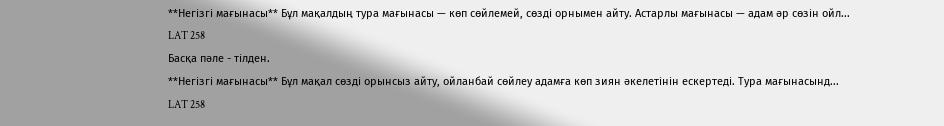**Негізгі мағынасы** Бұл мақалдың тура мағынасы — көп сөйлемей, сөзді орнымен айту. Астарлы мағынасы — адам әр сөзін ойл...
LAT 258
Басқа пәле - тілден.
**Негізгі мағынасы** Бұл мақал сөзді орынсыз айту, ойланбай сөйлеу адамға көп зиян әкелетінін ескертеді. Тура мағынасынд...
LAT 258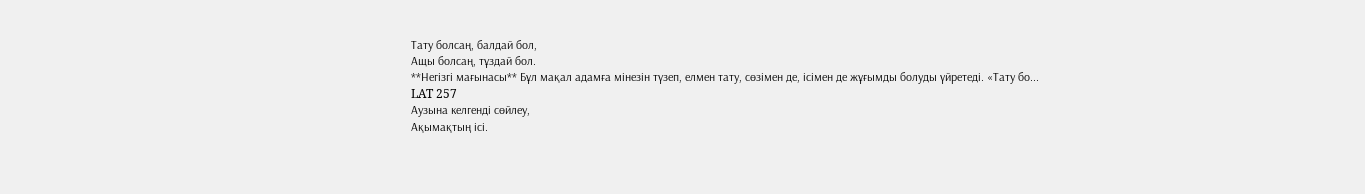Тату болсаң, балдай бол,
Ащы болсаң, тұздай бол.
**Негізгі мағынасы** Бұл мақал адамға мінезін түзеп, елмен тату, сөзімен де, ісімен де жұғымды болуды үйретеді. «Тату бо...
LAT 257
Аузына келгенді сөйлеу,
Ақымақтың ісі.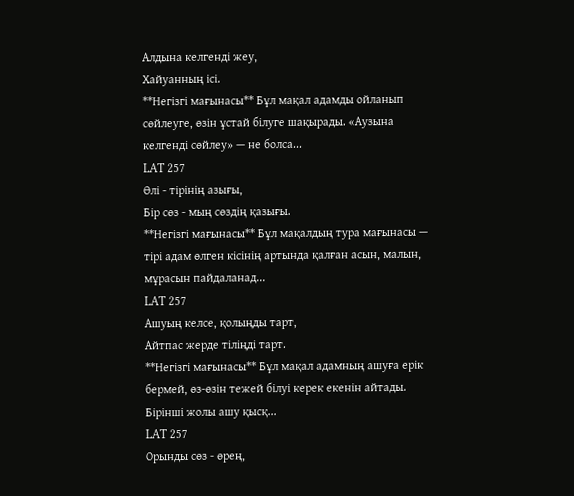Алдына келгенді жеу,
Хайуанның ісі.
**Негізгі мағынасы** Бұл мақал адамды ойланып сөйлеуге, өзін ұстай білуге шақырады. «Аузына келгенді сөйлеу» — не болса...
LAT 257
Өлі - тірінің азығы,
Бір сөз - мың сөздің қазығы.
**Негізгі мағынасы** Бұл мақалдың тура мағынасы — тірі адам өлген кісінің артында қалған асын, малын, мұрасын пайдаланад...
LAT 257
Ашуың келсе, қолыңды тарт,
Айтпас жерде тіліңді тарт.
**Негізгі мағынасы** Бұл мақал адамның ашуға ерік бермей, өз-өзін тежей білуі керек екенін айтады. Бірінші жолы ашу қысқ...
LAT 257
Орынды сөз - өрең,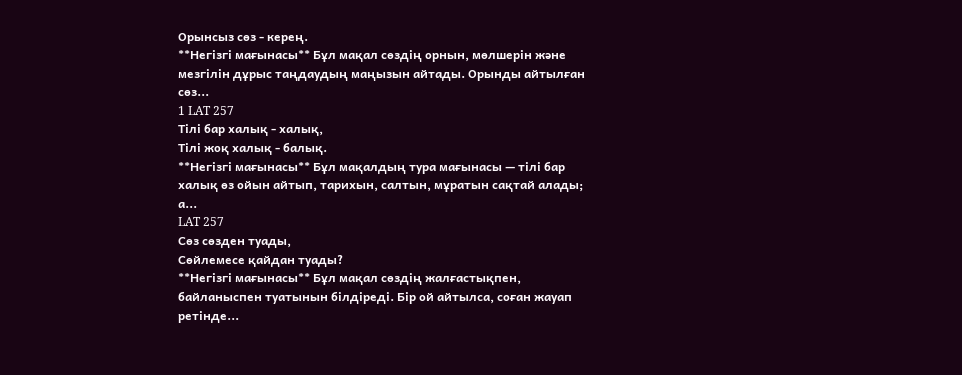Орынсыз сөз - керең.
**Негізгі мағынасы** Бұл мақал сөздің орнын, мөлшерін және мезгілін дұрыс таңдаудың маңызын айтады. Орынды айтылған сөз...
1 LAT 257
Тілі бар халық - халық,
Тілі жоқ халық - балық.
**Негізгі мағынасы** Бұл мақалдың тура мағынасы — тілі бар халық өз ойын айтып, тарихын, салтын, мұратын сақтай алады; а...
LAT 257
Сөз сөзден туады,
Сөйлемесе қайдан туады?
**Негізгі мағынасы** Бұл мақал сөздің жалғастықпен, байланыспен туатынын білдіреді. Бір ой айтылса, соған жауап ретінде...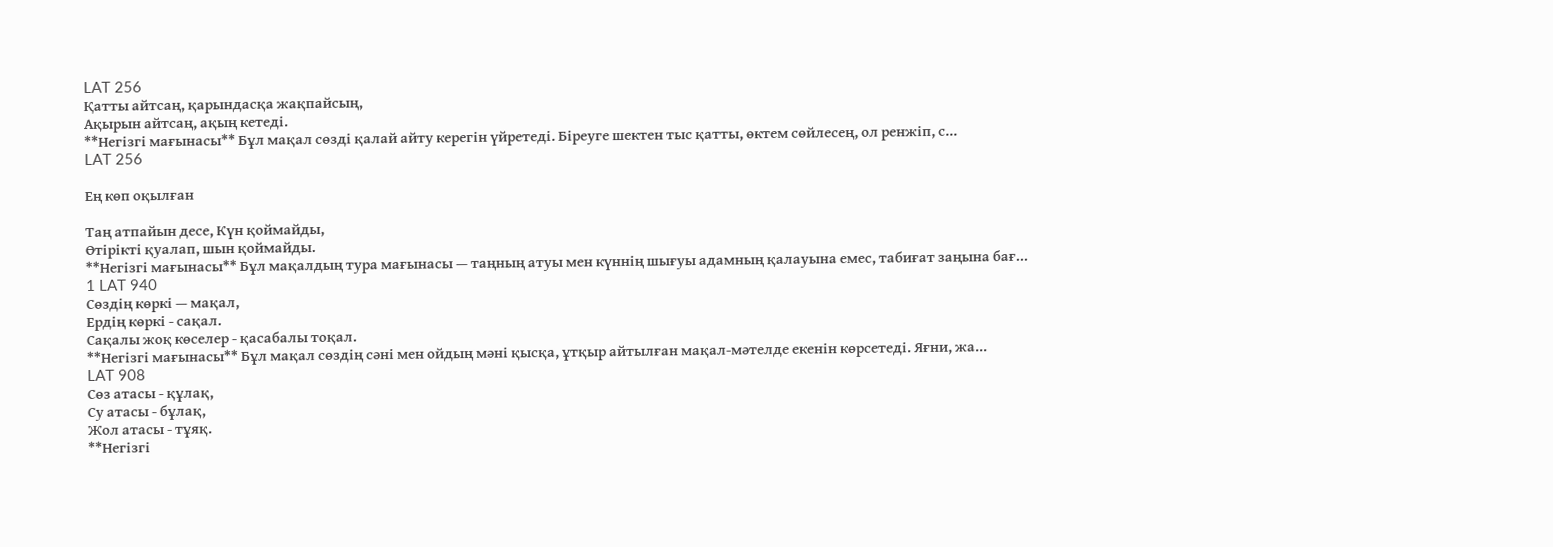LAT 256
Қатты айтсаң, қарындасқа жақпайсың,
Ақырын айтсаң, ақың кетеді.
**Негізгі мағынасы** Бұл мақал сөзді қалай айту керегін үйретеді. Біреуге шектен тыс қатты, өктем сөйлесең, ол ренжіп, с...
LAT 256

Ең көп оқылған

Таң атпайын десе, Күн қоймайды,
Өтірікті қуалап, шын қоймайды.
**Негізгі мағынасы** Бұл мақалдың тура мағынасы — таңның атуы мен күннің шығуы адамның қалауына емес, табиғат заңына бағ...
1 LAT 940
Сөздің көркі — мақал,
Ердің көркі - сақал.
Сақалы жоқ көселер - қасабалы тоқал.
**Негізгі мағынасы** Бұл мақал сөздің сәні мен ойдың мәні қысқа, ұтқыр айтылған мақал-мәтелде екенін көрсетеді. Яғни, жа...
LAT 908
Сөз атасы - құлақ,
Су атасы - бұлақ,
Жол атасы - тұяқ.
**Негізгі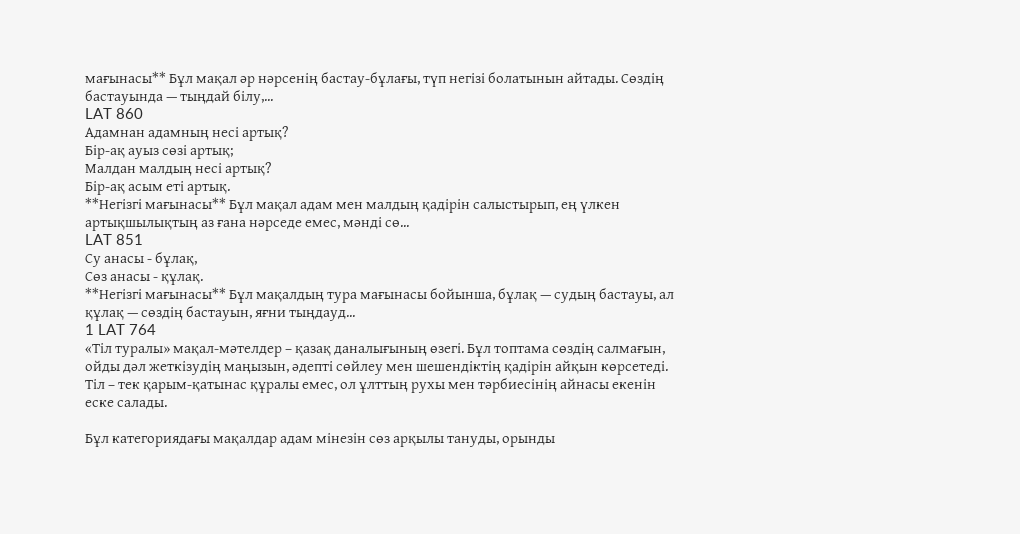мағынасы** Бұл мақал әр нәрсенің бастау-бұлағы, түп негізі болатынын айтады. Сөздің бастауында — тыңдай білу,...
LAT 860
Адамнан адамның несі артық?
Бір-ақ ауыз сөзі артық;
Малдан малдың несі артық?
Бір-ақ асым еті артық.
**Негізгі мағынасы** Бұл мақал адам мен малдың қадірін салыстырып, ең үлкен артықшылықтың аз ғана нәрседе емес, мәнді сө...
LAT 851
Су анасы - бұлақ,
Сөз анасы - құлақ.
**Негізгі мағынасы** Бұл мақалдың тура мағынасы бойынша, бұлақ — судың бастауы, ал құлақ — сөздің бастауын, яғни тыңдауд...
1 LAT 764
«Тіл туралы» мақал-мәтелдер – қазақ даналығының өзегі. Бұл топтама сөздің салмағын, ойды дәл жеткізудің маңызын, әдепті сөйлеу мен шешендіктің қадірін айқын көрсетеді. Тіл – тек қарым-қатынас құралы емес, ол ұлттың рухы мен тәрбиесінің айнасы екенін еске салады.

Бұл категориядағы мақалдар адам мінезін сөз арқылы тануды, орынды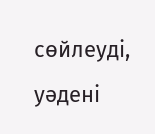сөйлеуді, уәдені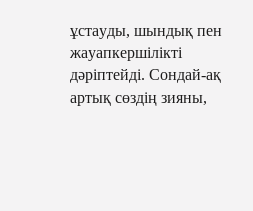ұстауды, шындық пен жауапкершілікті дәріптейді. Сондай-ақ артық сөздің зияны,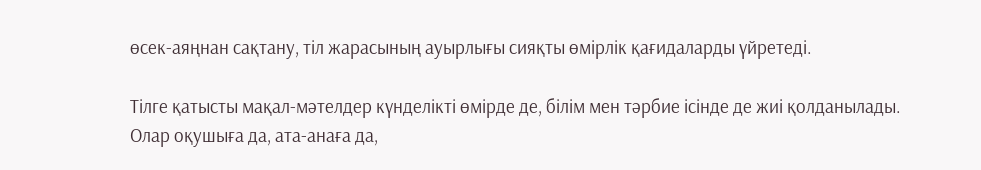өсек-аяңнан сақтану, тіл жарасының ауырлығы сияқты өмірлік қағидаларды үйретеді.

Тілге қатысты мақал-мәтелдер күнделікті өмірде де, білім мен тәрбие ісінде де жиі қолданылады. Олар оқушыға да, ата-анаға да,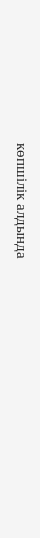көпшілік алдында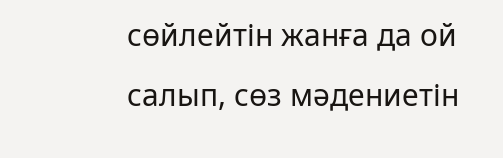сөйлейтін жанға да ой салып, сөз мәдениетін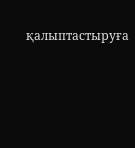қалыптастыруға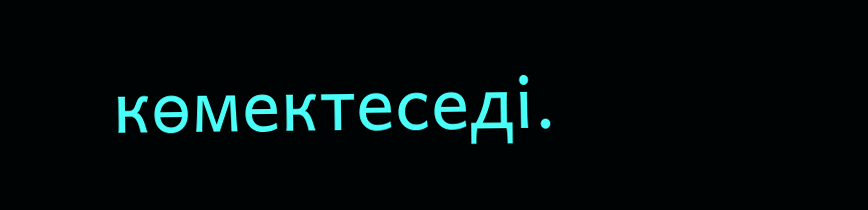көмектеседі.